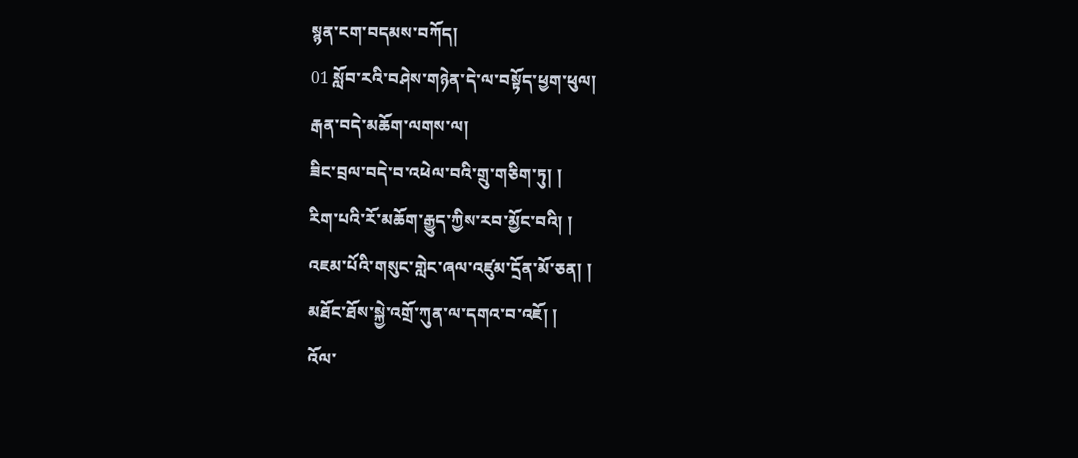སྙན་ངག་བདམས་བཀོད།
01 སློབ་རའི་བཤེས་གཉེན་དེ་ལ་བསྟོད་ཕྱག་ཕུལ།
རྒན་བདེ་མཆོག་ལགས་ལ།
ཟིང་བྲལ་བདེ་བ་འཕེལ་བའི་གྲུ་གཅིག་ཏུ། །
རིག་པའི་རོ་མཆོག་རྒྱུད་ཀྱིས་རབ་མྱོང་བའི། །
འཇམ་པོའི་གསུང་གླེང་ཞལ་འཛུམ་དྲོན་མོ་ཅན། །
མཐོང་ཐོས་སྐྱེ་འགྲོ་ཀུན་ལ་དགའ་བ་འཇོ། །
འོལ་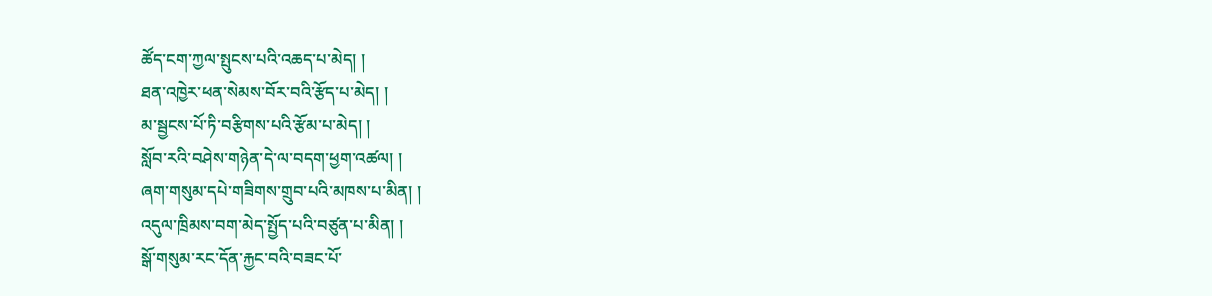ཚོད་ངག་ཀྱལ་སྤུངས་པའི་འཆད་པ་མེད། །
ཐན་འཁྱེར་ཕན་སེམས་བོར་བའི་རྩོད་པ་མེད། །
མ་སྦྱངས་པོ་ཏི་བརྩིགས་པའི་རྩོམ་པ་མེད། །
སློབ་རའི་བཤེས་གཉེན་དེ་ལ་བདག་ཕྱག་འཚལ། །
ཞག་གསུམ་དཔེ་གཟིགས་གྲུབ་པའི་མཁས་པ་མིན། །
འདུལ་ཁྲིམས་བག་མེད་སྤྱོད་པའི་བཙུན་པ་མིན། །
སྒོ་གསུམ་རང་དོན་རྐྱང་བའི་བཟང་པོ་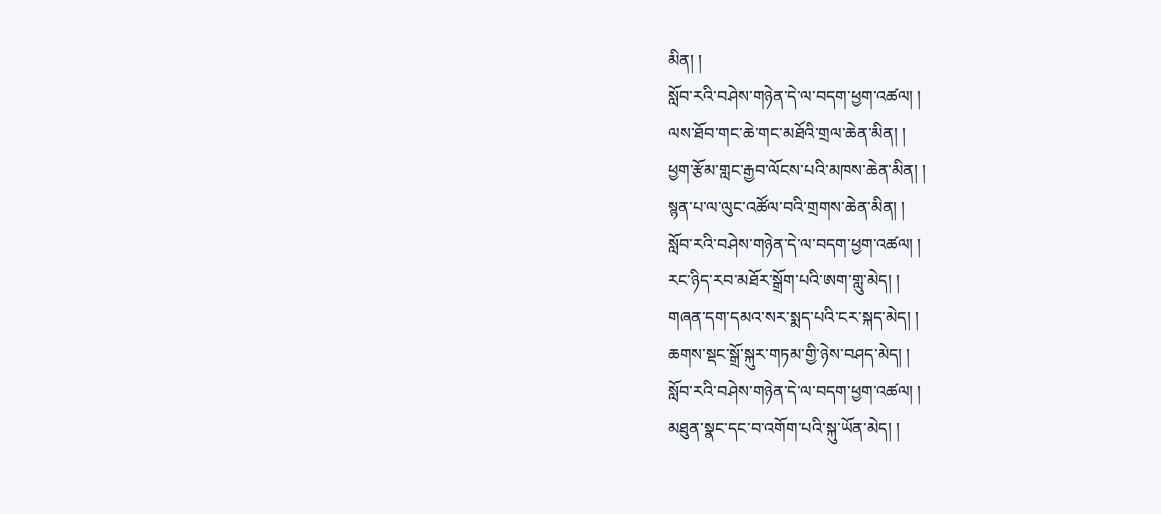མིན། །
སློབ་རའི་བཤེས་གཉེན་དེ་ལ་བདག་ཕྱག་འཚལ། །
ལས་ཐོབ་གང་ཆེ་གང་མཐོའི་གྲལ་ཆེན་མིན། །
ཕྱག་རྩོམ་གླང་རྒྱབ་ལོངས་པའི་མཁས་ཆེན་མིན། །
སྙན་པ་ལ་ལུང་འཚོལ་བའི་གྲགས་ཆེན་མིན། །
སློབ་རའི་བཤེས་གཉེན་དེ་ལ་བདག་ཕྱག་འཚལ། །
རང་ཉིད་རབ་མཐོར་སྒྲོག་པའི་ཨག་གླུ་མེད། །
གཞན་དག་དམའ་སར་སྨད་པའི་ངར་སྐད་མེད། །
ཆགས་སྡང་སྒྲོ་སྐུར་གཏམ་གྱི་ཉེས་བཤད་མེད། །
སློབ་རའི་བཤེས་གཉེན་དེ་ལ་བདག་ཕྱག་འཚལ། །
མཐུན་སྣང་དང་བ་འགོག་པའི་སྐུ་ཡོན་མེད། །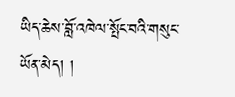ཡིད་ཆེས་བློ་འཁེལ་སྤོང་བའི་གསུང་ཡོན་མེད། །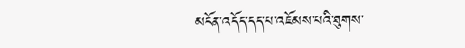མངོན་འདོད་དད་པ་འཇོམས་པའི་ཐུགས་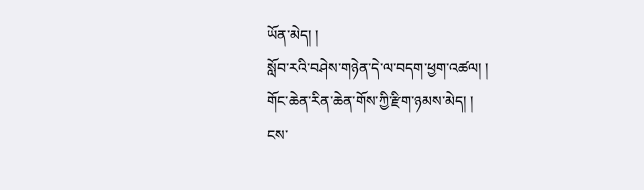ཡོན་མེད། །
སློབ་རའི་བཤེས་གཉེན་དེ་ལ་བདག་ཕྱག་འཚལ། །
གོང་ཆེན་རིན་ཆེན་གོས་ཀྱི་རྫིག་ཉམས་མེད། །
ངས་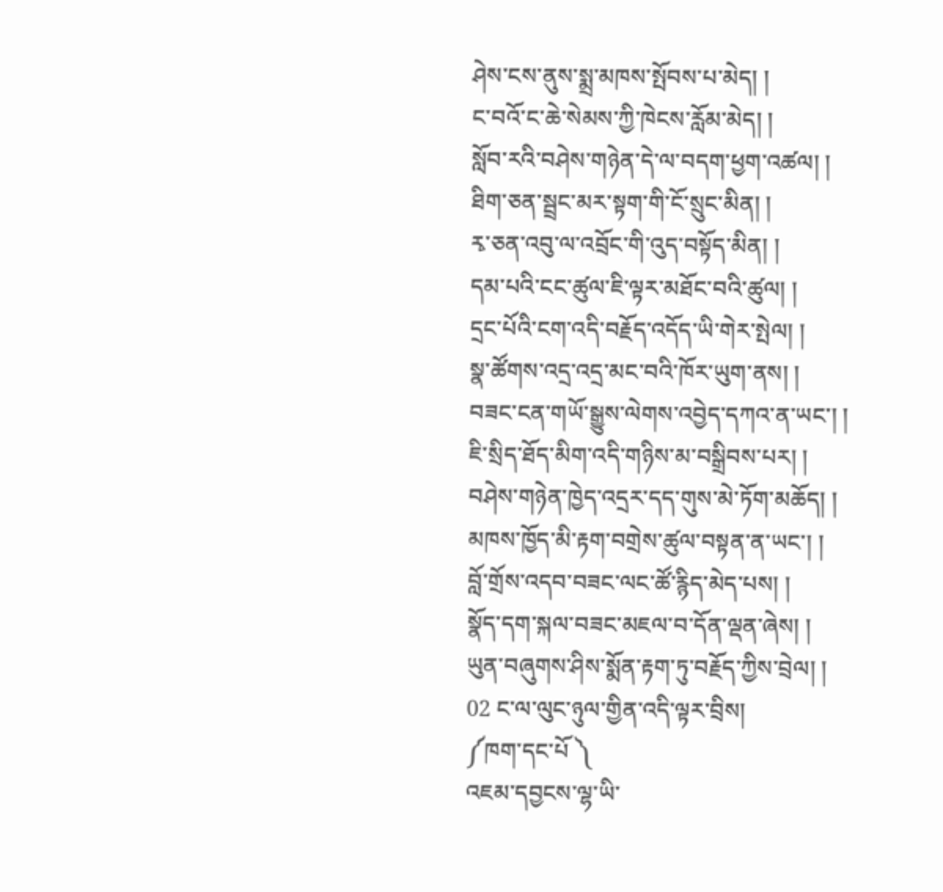ཤེས་ངས་ནུས་སྨྲ་མཁས་སྤོབས་པ་མེད། །
ང་བའོ་ང་ཆེ་སེམས་ཀྱི་ཁེངས་རློམ་མེད། །
སློབ་རའི་བཤེས་གཉེན་དེ་ལ་བདག་ཕྱག་འཚལ། །
ཐིག་ཅན་སྦྲང་མར་སྟག་གི་ངོ་སྲུང་མིན། །
རྭ་ཅན་འབུ་ལ་འབྲོང་གི་འུད་བསྟོད་མིན། །
དམ་པའི་ངང་ཚུལ་ཇི་ལྟར་མཐོང་བའི་ཚུལ། །
དྲང་པོའི་ངག་འདི་བརྗོད་འདོད་ཡི་གེར་སྤེལ། །
སྣ་ཚོགས་འདྲ་འདྲ་མང་བའི་ཁོར་ཡུག་ནས། །
བཟང་ངན་གཡོ་སྒྱུས་ལེགས་འབྱེད་དཀའ་ན་ཡང་། །
ཇི་སྲིད་ཐོད་མིག་འདི་གཉིས་མ་བསྒྲིབས་པར། །
བཤེས་གཉེན་ཁྱེད་འདྲར་དད་གུས་མེ་ཏོག་མཆོད། །
མཁས་ཁྱོད་མི་རྟག་བགྲེས་ཚུལ་བསྟན་ན་ཡང་། །
བློ་གྲོས་འདབ་བཟང་ལང་ཚོ་རྙིད་མེད་པས། །
སྣོད་དག་སྐལ་བཟང་མཇལ་བ་དོན་ལྡན་ཞེས། །
ཡུན་བཞུགས་ཤིས་སྨོན་རྟག་ཏུ་བརྗོད་ཀྱིས་བྲེལ། །
02 ང་ལ་ལུང་ཉུལ་གྱིན་འདི་ལྟར་བྲིས།
༼ཁག་དང་པོ ༽
འཇམ་དབྱངས་ལྷ་ཡི་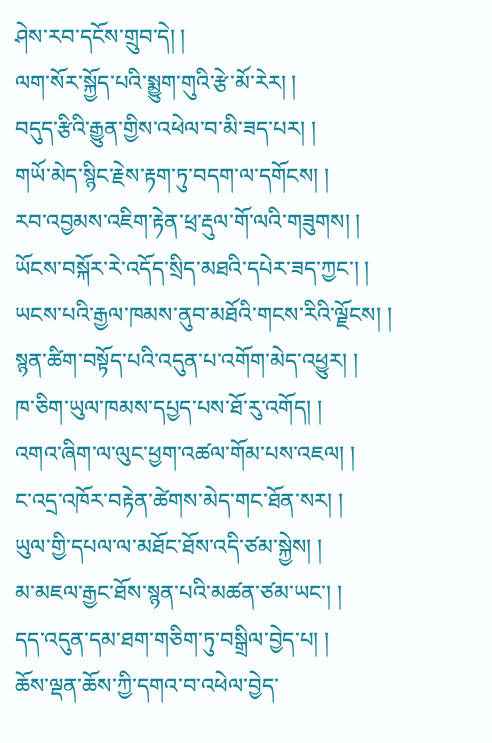ཤེས་རབ་དངོས་གྲུབ་དེ། །
ལག་སོར་སྐྱོད་པའི་སྨྱུག་གུའི་རྩེ་མོ་རེར། །
བདུད་རྩིའི་རྒྱུན་གྱིས་འཕེལ་བ་མི་ཟད་པར། །
གཡོ་མེད་སྙིང་རྗེས་རྟག་ཏུ་བདག་ལ་དགོངས། །
རབ་འབྱམས་འཇིག་རྟེན་ཕྲ་རྡུལ་གོ་ལའི་གཟུགས། །
ཡོངས་བསྐོར་རེ་འདོད་སྲིད་མཐའི་དཔེར་ཟད་ཀྱང་། །
ཡངས་པའི་རྒྱལ་ཁམས་ནུབ་མཐོའི་གངས་རིའི་ལྗོངས། །
སྙན་ཚིག་བསྟོད་པའི་འདུན་པ་འགོག་མེད་འཕྱུར། །
ཁ་ཅིག་ཡུལ་ཁམས་དཔྱད་པས་ཐོ་རུ་འགོད། །
འགའ་ཞིག་ལ་ལུང་ཕྱག་འཚལ་གོམ་པས་འཇལ། །
ང་འདྲ་འཁོར་བརྟེན་ཚེགས་མེད་གང་ཐོན་སར། །
ཡུལ་གྱི་དཔལ་ལ་མཐོང་ཐོས་འདི་ཙམ་སྐྱེས། །
མ་མཇལ་རྒྱང་ཐོས་སྙན་པའི་མཚན་ཙམ་ཡང་། །
དད་འདུན་དམ་ཐག་གཅིག་ཏུ་བསྒྲིལ་བྱེད་པ། །
ཆོས་ལྡན་ཆོས་ཀྱི་དགའ་བ་འཕེལ་བྱེད་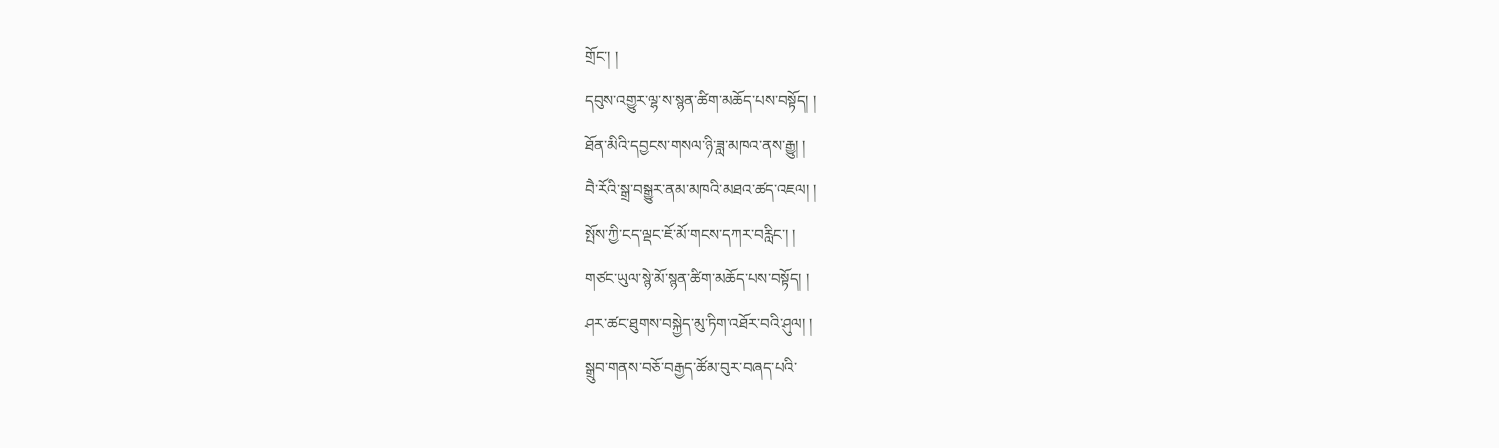གྲོང་། །
དབུས་འགྱུར་ལྷ་ས་སྙན་ཚིག་མཆོད་པས་བསྟོད། །
ཐོན་མིའི་དབྱངས་གསལ་ཉི་ཟླ་མཁའ་ནས་རྒྱུ། །
བཻ་རོའི་སྒྲ་བསྒྱུར་ནམ་མཁའི་མཐའ་ཚད་འཇལ། །
སྤོས་ཀྱི་ངད་ལྡང་ཇོ་མོ་གངས་དཀར་བརླིང་། །
གཙང་ཡུལ་སྙེ་མོ་སྙན་ཚིག་མཆོད་པས་བསྟོད། །
ཤར་ཚང་ཐུགས་བསྐྱེད་མུ་ཏིག་འཐོར་བའི་ཤུལ། །
སྒྲུབ་གནས་བཅོ་བརྒྱད་ཚོམ་བུར་བཞད་པའི་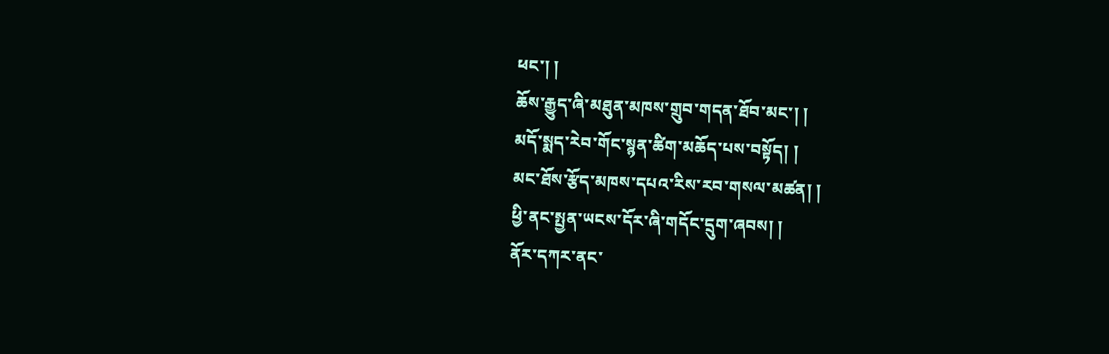ཕང་། །
ཆོས་རྒྱུད་ཞི་མཐུན་མཁས་གྲུབ་གདན་ཐོབ་མང་། །
མདོ་སྨད་རེབ་གོང་སྙན་ཚིག་མཆོད་པས་བསྟོད། །
མང་ཐོས་རྩོད་མཁས་དཔའ་རིས་རབ་གསལ་མཚན། །
ཕྱི་ནང་སྤྱན་ཡངས་དོར་ཞི་གདོང་དྲུག་ཞབས། །
ནོར་དཀར་ནང་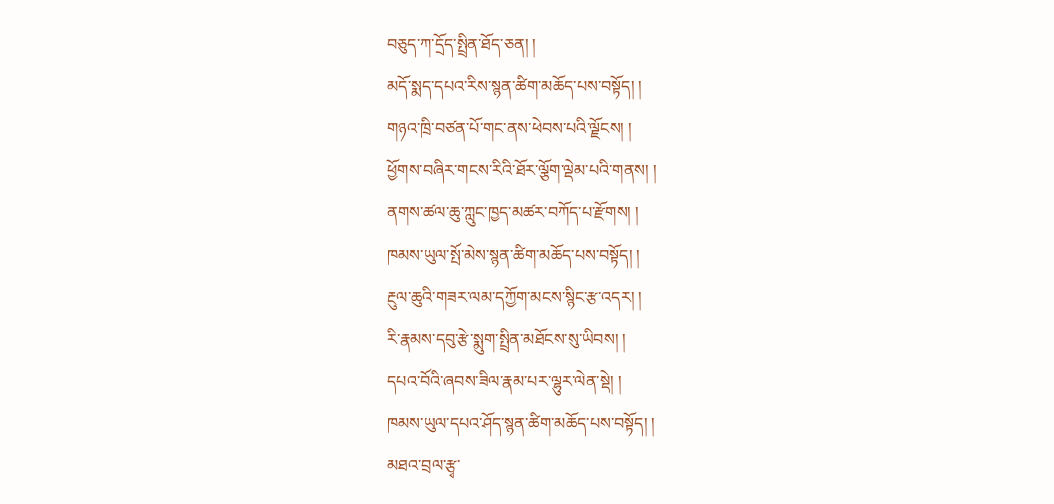བཅུད་ཀ་དྲོད་སྤྲིན་ཐོད་ཅན། །
མདོ་སྨད་དཔའ་རིས་སྙན་ཚིག་མཆོད་པས་བསྟོད། །
གཉའ་ཁྲི་བཙན་པོ་གང་ནས་ཕེབས་པའི་ལྗོངས། །
ཕྱོགས་བཞིར་གངས་རིའི་ཐོར་ལྕོག་ལྡེམ་པའི་གནས། །
ནགས་ཚལ་ཆུ་ཀླུང་ཁྱད་མཚར་བཀོད་པ་རྫོགས། །
ཁམས་ཡུལ་སྤོ་མེས་སྙན་ཚིག་མཆོད་པས་བསྟོད། །
རྔུལ་ཆུའི་གཟར་ལམ་དཀྱོག་མངས་སྙིང་རྩ་འདར། །
རི་རྣམས་དབུ་རྩེ་སྨུག་སྤྲིན་མཐོངས་སུ་ཡིབས། །
དཔའ་བོའི་ཞབས་ཟིལ་རྣམ་པར་ལྷུར་ལེན་སྡེ། །
ཁམས་ཡུལ་དཔའ་ཤོད་སྙན་ཚིག་མཆོད་པས་བསྟོད། །
མཐའ་བྲལ་རྩྭ་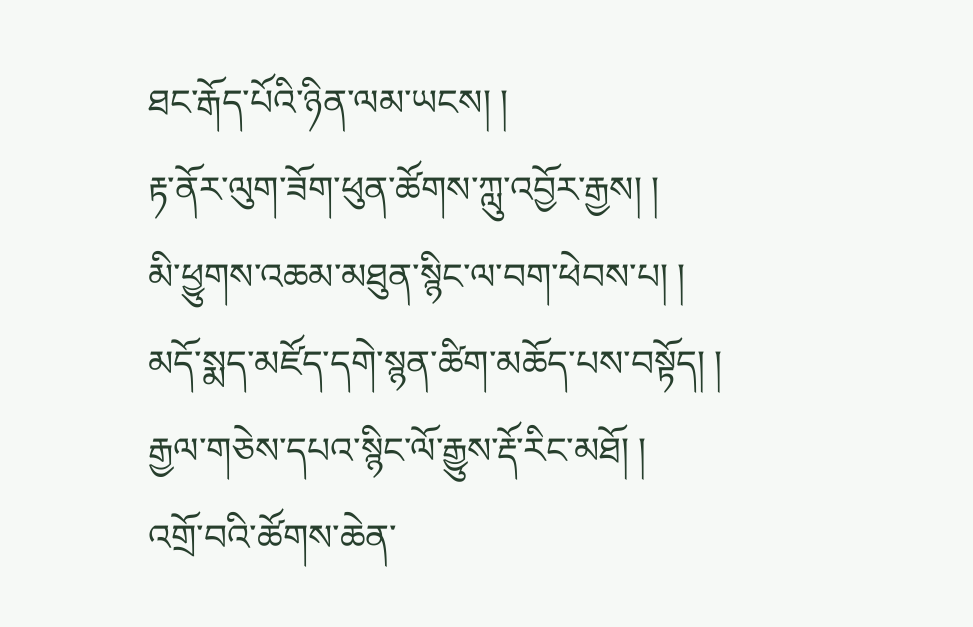ཐང་རྒོད་པོའི་ཉིན་ལམ་ཡངས། །
རྟ་ནོར་ལུག་ཟོག་ཕུན་ཚོགས་ཀླུ་འབྱོར་རྒྱས། །
མི་ཕྱུགས་འཆམ་མཐུན་སྙིང་ལ་བག་ཕེབས་པ། །
མདོ་སྨད་མཛོད་དགེ་སྙན་ཚིག་མཆོད་པས་བསྟོད། །
རྒྱལ་གཅེས་དཔའ་སྙིང་ལོ་རྒྱུས་རྡོ་རིང་མཐོ། །
འགྲོ་བའི་ཚོགས་ཆེན་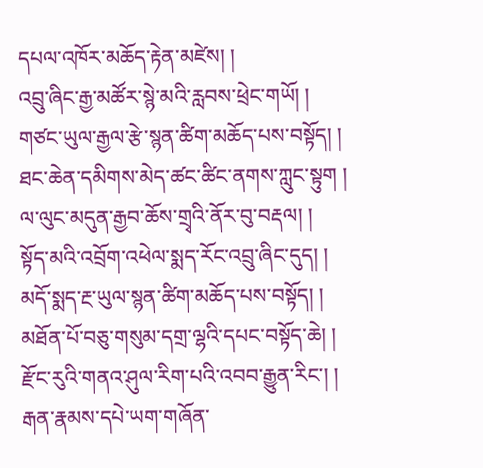དཔལ་འཁོར་མཆོད་རྟེན་མཛེས། །
འབྲུ་ཞིང་རྒྱ་མཚོར་སྙེ་མའི་རླབས་ཕྲེང་གཡོ། །
གཙང་ཡུལ་རྒྱལ་རྩེ་སྙན་ཚིག་མཆོད་པས་བསྟོད། །
ཐང་ཆེན་དམིགས་མེད་ཚང་ཚིང་ནགས་ཀླུང་སྟུག །
ལ་ལུང་མདུན་རྒྱབ་ཆོས་གྲྭའི་ནོར་བུ་བརྡལ། །
སྟོད་མའི་འབྲོག་འཕེལ་སྨད་རོང་འབྲུ་ཞིང་དུད། །
མདོ་སྨད་རྔ་ཡུལ་སྙན་ཚིག་མཆོད་པས་བསྟོད། །
མཐོན་པོ་བཅུ་གསུམ་དགྲ་ལྷའི་དཔང་བསྟོད་ཆེ། །
རྫོང་རུའི་གནའ་ཤུལ་རིག་པའི་འབབ་རྒྱུན་རིང་། །
རྒན་རྣམས་དཔེ་ཡག་གཞོན་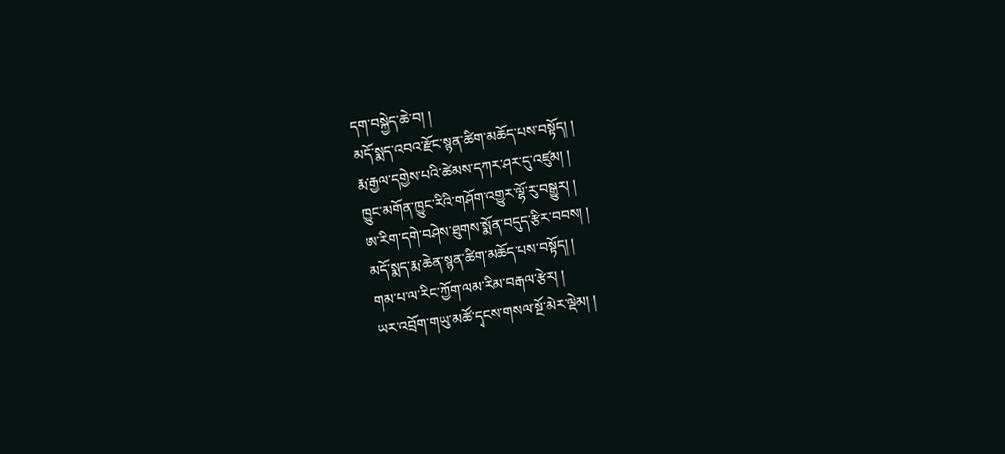དག་བསྐྱེད་ཆེ་བ། །
མདོ་སྨད་འབའ་རྫོང་སྙན་ཚིག་མཆོད་པས་བསྟོད། །
རྨ་རྒྱལ་དགྱེས་པའི་ཚེམས་དཀར་ཤར་དུ་འཛུམ། །
ཁྱུང་མགོན་ཁྱུང་རིའི་གཤོག་འགྱུར་ལྷོ་རུ་བསྒྱུར། །
ཨ་རིག་དགེ་བཤེས་ཐུགས་སྨོན་བདུད་རྩིར་བབས། །
མདོ་སྨད་རྨ་ཆེན་སྙན་ཚིག་མཆོད་པས་བསྟོད། །
གམ་པ་ལ་རིང་ཀྱོག་ལམ་རིམ་བརྒལ་རྩེར། །
ཡར་འབྲོག་གཡུ་མཚོ་དྭངས་གསལ་སྔོ་མེར་ལྡེམ། །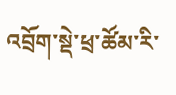འབྲོག་སྡེ་ཕྲ་ཚོམ་རི་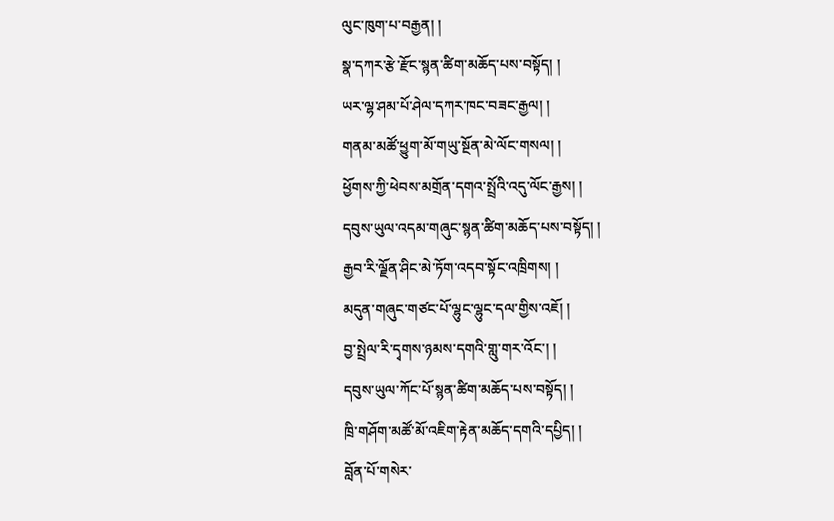ལུང་ཁུག་པ་བརྒྱན། །
སྣ་དཀར་རྩེ་རྫོང་སྙན་ཚིག་མཆོད་པས་བསྟོད། །
ཡར་ལྷ་ཤམ་པོ་ཤེལ་དཀར་ཁང་བཟང་རྒྱལ། །
གནམ་མཚོ་ཕྱུག་མོ་གཡུ་སྔོན་མེ་ལོང་གསལ། །
ཕྱོགས་ཀྱི་ཕེབས་མགྲོན་དགའ་སྤྲོའི་འདུ་ལོང་རྒྱས། །
དབུས་ཡུལ་འདམ་གཞུང་སྙན་ཚིག་མཆོད་པས་བསྟོད། །
རྒྱབ་རི་ལྗོན་ཤིང་མེ་ཏོག་འདབ་སྟོང་འཁྲིགས། །
མདུན་གཞུང་གཙང་པོ་ལྷུང་ལྷུང་དལ་གྱིས་འཇོ། །
བྱ་སྤྲེལ་རི་དྭགས་ཉམས་དགའི་གླུ་གར་འོང་། །
དབུས་ཡུལ་ཀོང་པོ་སྙན་ཚིག་མཆོད་པས་བསྟོད། །
ཁྲི་གཤོག་མཚོ་མོ་འཇིག་རྟེན་མཆོད་དགའི་དཔྱིད། །
བློན་པོ་གསེར་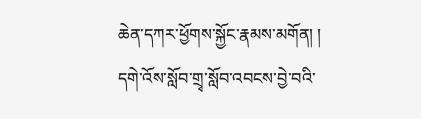ཆེན་དཀར་ཕྱོགས་སྐྱོང་རྣམས་མགོན། །
དགེ་འོས་སློབ་གྲྭ་སློབ་འབངས་བྱེ་བའི་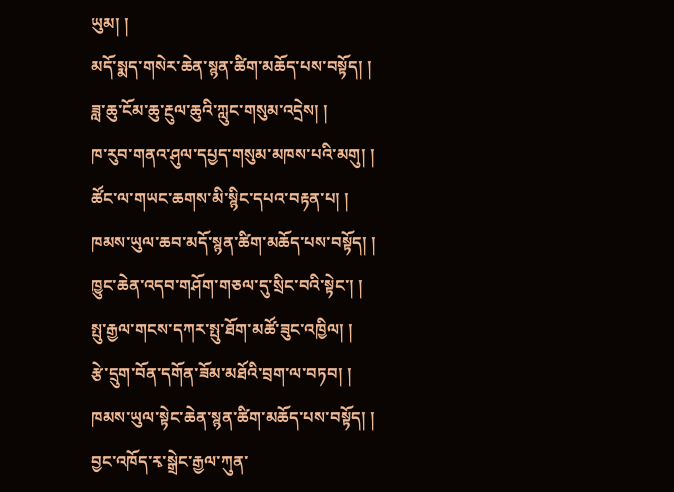ཡུམ། །
མདོ་སྨད་གསེར་ཆེན་སྙན་ཚིག་མཆོད་པས་བསྟོད། །
ཟླ་ཆུ་ངོམ་ཆུ་རྔུལ་ཆུའི་ཀླུང་གསུམ་འདྲེས། །
ཁ་རུབ་གནའ་ཤུལ་དཔྱད་གསུམ་མཁས་པའི་མགུ། །
ཚོང་ལ་གཡང་ཆགས་མི་སྙིང་དཔའ་བརྟན་པ། །
ཁམས་ཡུལ་ཆབ་མདོ་སྙན་ཚིག་མཆོད་པས་བསྟོད། །
ཁྱུང་ཆེན་འདབ་གཤོག་གཅལ་དུ་སྲིང་བའི་སྟེང་། །
སྤུ་རྒྱལ་གངས་དཀར་སྤུ་ཐོག་མཚོ་ཟུང་འཁྱིལ། །
རྩེ་དྲུག་བོན་དགོན་ཟོམ་མཐོའི་བྲག་ལ་བཏབ། །
ཁམས་ཡུལ་སྟེང་ཆེན་སྙན་ཚིག་མཆོད་པས་བསྟོད། །
བྱང་འཁོད་རྭ་སྒྲེང་རྒྱལ་ཀུན་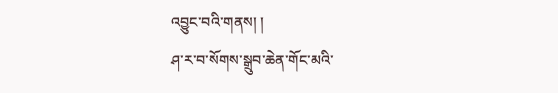འབྱུང་བའི་གནས། །
ཤ་ར་བ་སོགས་སྒྲུབ་ཆེན་གོང་མའི་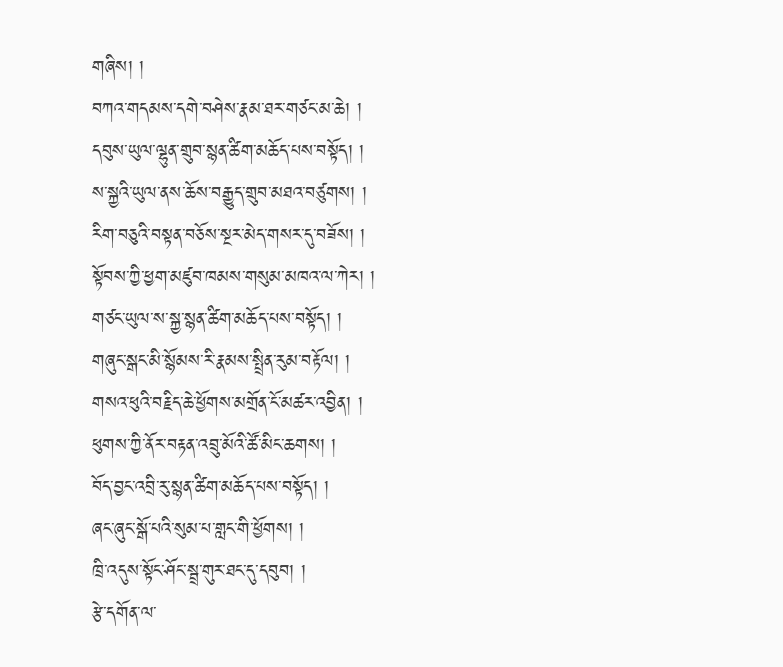གཞིས། །
བཀའ་གདམས་དགེ་བཤེས་རྣམ་ཐར་གཙང་མ་ཆེ། །
དབུས་ཡུལ་ལྷུན་གྲུབ་སྙན་ཚིག་མཆོད་པས་བསྟོད། །
ས་སྐྱའི་ཡུལ་ནས་ཆོས་བརྒྱུད་གྲུབ་མཐའ་བཙུགས། །
རིག་བཅུའི་བསྟན་བཅོས་སྔར་མེད་གསར་དུ་བཟོས། །
སྟོབས་ཀྱི་ཕྱག་མཛུབ་ཁམས་གསུམ་མཁའ་ལ་ཀེར། །
གཙང་ཡུལ་ས་སྐྱ་སྙན་ཚིག་མཆོད་པས་བསྟོད། །
གཞུང་སྒང་མི་སྙོམས་རི་རྣམས་སྤྲིན་རུམ་བརྟོལ། །
གསའ་ཕུའི་བརྗིད་ཆེ་ཕྱོགས་མགྲོན་ངོ་མཚར་འབྱིན། །
ཕུགས་ཀྱི་ནོར་བརྟན་འབྲུ་མོའི་ཚོ་མིང་ཆགས། །
བོད་བྱང་འབྲི་རུ་སྙན་ཚིག་མཆོད་པས་བསྟོད། །
ཞང་ཞུང་སྒོ་པའི་སུམ་པ་གླང་གི་ཕྱོགས། །
ཁྲི་འདུས་སྟོང་ཤོང་སྦྲ་གུར་ཐང་དུ་དབུབ། །
རྩེ་དགོན་ལ་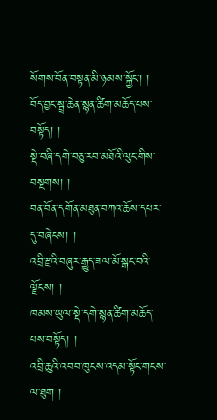སོགས་བོན་བསྟན་མི་ཉམས་སྐྱོང་། །
བོད་བྱང་སྦྲ་ཆེན་སྙན་ཚིག་མཆོད་པས་བསྟོད། །
སྡེ་བཞི་དགེ་བཅུ་རབ་མཐོའི་ལུང་གིས་བསྔགས། །
བན་བོན་དགོན་མཐུན་བཀའ་ཆོས་དཔར་དུ་བཞེངས། །
འབྲི་རྫའི་བཞུར་རྒྱུད་ཟལ་མོ་སྒང་བའི་ལྗོངས། །
ཁམས་ཡུལ་སྡེ་དགེ་སྙན་ཚིག་མཆོད་པས་བསྟོད། །
འབྲི་ཆུའི་འབབ་ཁུངས་འདམ་སྟོང་གངས་ལ་ཐུག །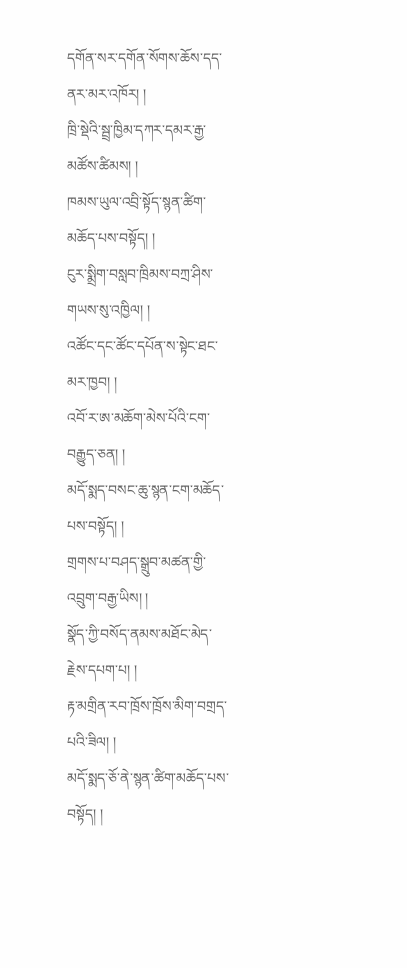དགོན་སར་དགོན་སོགས་ཆོས་དད་ནར་མར་འཁོར། །
ཁྲི་སྡེའི་སྦྲ་ཁྱིམ་དཀར་དམར་རྒྱ་མཚོས་ཚིམས། །
ཁམས་ཡུལ་འབྲི་སྟོད་སྙན་ཚིག་མཆོད་པས་བསྟོད། །
ངུར་སྨྲིག་བསླབ་ཁྲིམས་བཀྲ་ཤིས་གཡས་སུ་འཁྱིལ། །
འཚོང་དང་ཚོང་དཔོན་ས་སྟེང་ཐང་མར་ཁྱབ། །
འབོ་ར་ཨ་མཆོག་མེས་པོའི་ངག་བརྒྱུད་ཅན། །
མདོ་སྨད་བསང་ཆུ་སྙན་ངག་མཆོད་པས་བསྟོད། །
གྲགས་པ་བཤད་སྒྲུབ་མཚན་གྱི་འབྲུག་བརྒྱ་ཡིས། །
སྣོད་ཀྱི་བསོད་ནམས་མཐོང་མེད་རྗེས་དཔག་པ། །
རྟ་མགྲིན་རབ་ཁྲོས་ཁྲོས་མིག་བགྲད་པའི་ཟིལ། །
མདོ་སྨད་ཅོ་ནེ་སྙན་ཚིག་མཆོད་པས་བསྟོད། །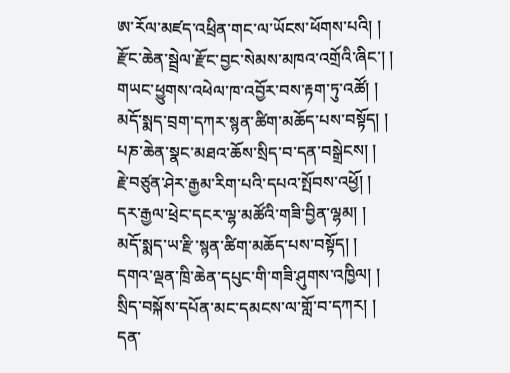ཨ་རོལ་མཛད་འཕྲིན་གང་ལ་ཡོངས་ཕོགས་པའི། །
རྫོང་ཆེན་སྦྲེལ་རྫོང་བྱང་སེམས་མཁའ་འགྲོའི་ཞིང་། །
གཡང་ཕྱུགས་འཕེལ་ཁ་འབྱོར་བས་རྟག་ཏུ་འཚོ། །
མདོ་སྨད་བྲག་དཀར་སྙན་ཚིག་མཆོད་པས་བསྟོད། །
པཎ་ཆེན་སྣང་མཐའ་ཆོས་སྲིད་བ་དན་བསྒྲེངས། །
རྗེ་བཙུན་ཤེར་རྒྱམ་རིག་པའི་དཔའ་སྤོབས་འཕྱོ། །
དར་རྒྱལ་ཕྲེང་དངར་ལྷ་མཚོའི་གཟི་བྱིན་ལྷམ། །
མདོ་སྨད་ཡ་རྫི་སྙན་ཚིག་མཆོད་པས་བསྟོད། །
དགའ་ལྡན་ཁྲི་ཆེན་དཔུང་གི་གཟི་ཤུགས་འཁྱིལ། །
སྲིད་བསྐོས་དཔོན་མང་དམངས་ལ་གློ་བ་དཀར། །
དན་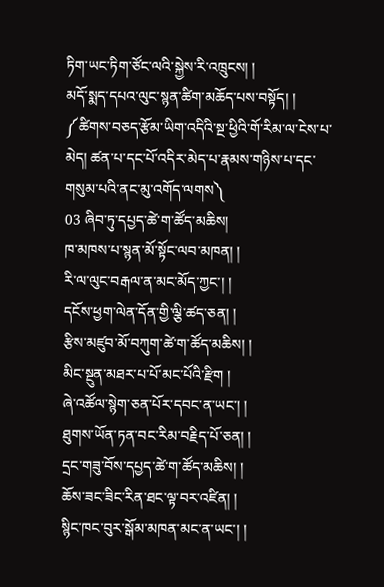ཏིག་ཡང་ཏིག་ཙོང་ལའི་སྐྱེས་རི་འཁྲུངས། །
མདོ་སྨད་དཔའ་ལུང་སྙན་ཚིག་མཆོད་པས་བསྟོད། །
༼ཚིགས་བཅད་རྩོམ་ཡིག་འདིའི་སྔ་ཕྱིའི་གོ་རིམ་ལ་ངེས་པ་མེད། ཚན་པ་དང་པོ་འདིར་མེད་པ་རྣམས་གཉིས་པ་དང་གསུམ་པའི་ནང་མུ་འགོད་ལགས༽
03 ཞིབ་ཏུ་དཔྱད་ཚེ་ག་ཚོད་མཆིས།
ཁ་མཁས་པ་སྙན་མོ་སྟོང་ལབ་མཁན། །
རི་ལ་ལུང་བརྒལ་ན་མང་མོད་ཀྱང་། །
དངོས་ཕྱག་ལེན་དོན་གྱི་ལྕི་ཚད་ཅན། །
རྩིས་མཛུབ་མོ་བཀུག་ཚེ་ག་ཚོད་མཆིས། །
མིང་སྔུན་མཐར་པ་པོ་མང་པོའི་རྫིག །
ཞེ་འཚོལ་སྙེག་ཅན་པོར་དབང་ན་ཡང་། །
ཐུགས་ཡོན་ཏན་བང་རིམ་བརྗིད་པོ་ཅན། །
དྲང་གཟུ་བོས་དཔྱད་ཚེ་ག་ཚོད་མཆིས། །
ཆོས་ཟང་ཟིང་རིན་ཐང་ལྟ་བར་འཛིན། །
སྙིང་ཁང་བུར་སྒོམ་མཁན་མང་ན་ཡང་། །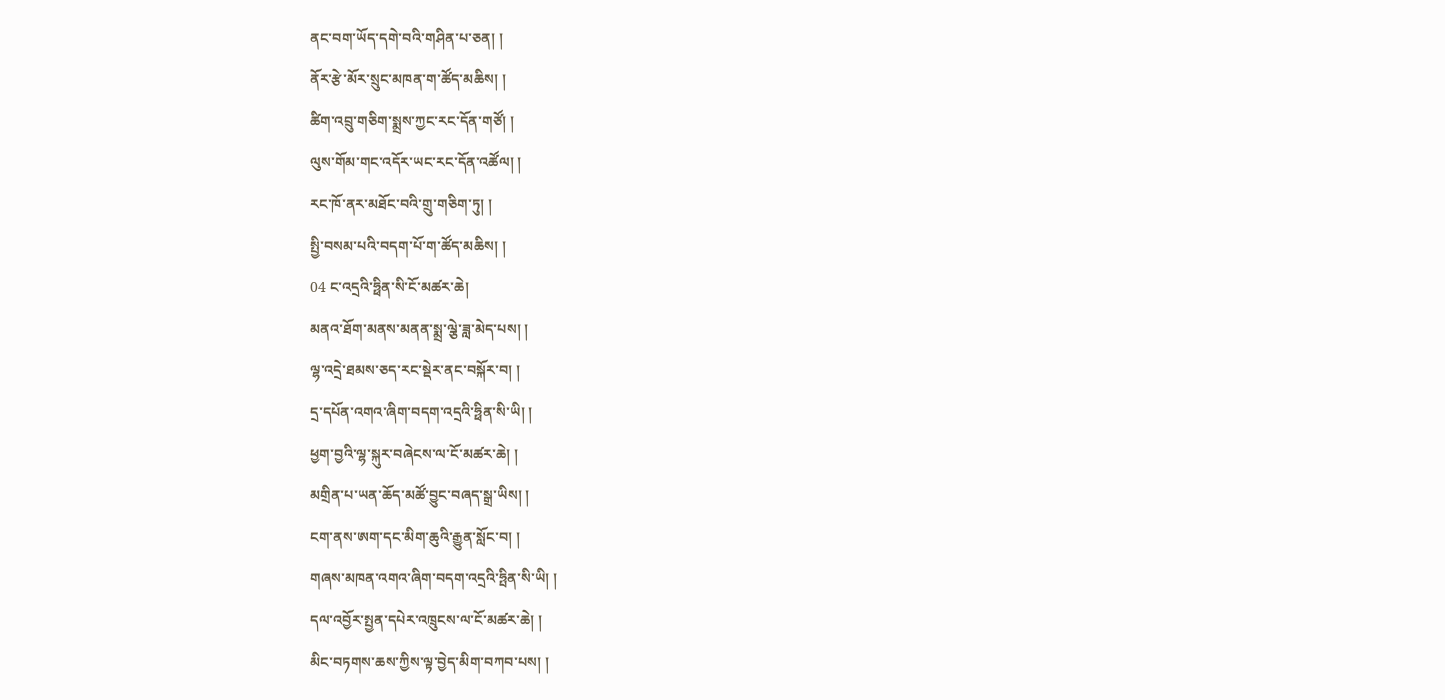ནང་བག་ཡོད་དགེ་བའི་གཤིན་པ་ཅན། །
ནོར་རྩེ་མོར་སྲུང་མཁན་ག་ཚོད་མཆིས། །
ཚིག་འབྲུ་གཅིག་སྨྲས་ཀྱང་རང་དོན་གཙོ། །
ལུས་གོམ་གང་འདོར་ཡང་རང་དོན་འཚོལ། །
རང་ཁོ་ནར་མཐོང་བའི་གྲུ་གཅིག་ཏུ། །
སྤྱི་བསམ་པའི་བདག་པོ་ག་ཚོད་མཆིས། །
04 ང་འདྲའི་ཧྥིན་སི་ངོ་མཚར་ཆེ།
མནའ་ཐོག་མནས་མནན་སྨྲ་ལྕེ་ཟླ་མེད་པས། །
ལྷ་འདྲེ་ཐམས་ཅད་རང་སྡེར་ནང་བསྐོར་བ། །
དྲ་དཔོན་འགའ་ཞིག་བདག་འདྲའི་ཧྥིན་སི་ཡི། །
ཕྱག་བྱའི་ལྷ་སྐུར་བཞེངས་ལ་ངོ་མཚར་ཆེ། །
མགྲིན་པ་ཡན་ཆོད་མཚོ་བྱུང་བཞད་སྒྲ་ཡིས། །
ངག་ནས་ཨག་དང་མིག་ཆུའི་རྒྱུན་སློང་བ། །
གཞས་མཁན་འགའ་ཞིག་བདག་འདྲའི་ཧྤིན་སི་ཡི། །
དལ་འབྱོར་སྤྱན་དཔེར་འཁྲུངས་ལ་ངོ་མཚར་ཆེ། །
མིང་བཏགས་ཆས་ཀྱིས་ལྟ་བྱེད་མིག་བཀབ་པས། །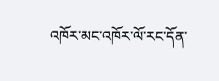འཁོར་མང་འཁོར་ལོ་རང་དོན་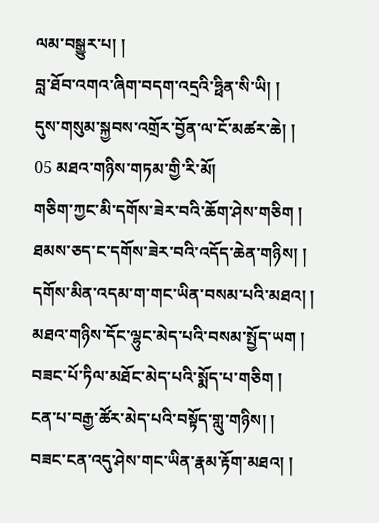ལམ་བསྒྱུར་པ། །
བླ་ཐོབ་འགའ་ཞིག་བདག་འདྲའི་ཧྥིན་སི་ཡི། །
དུས་གསུམ་སྐྱབས་འགྲོར་བྱོན་ལ་ངོ་མཚར་ཆེ། །
05 མཐའ་གཉིས་གཏམ་གྱི་རི་མོ།
གཅིག་ཀྱང་མི་དགོས་ཟེར་བའི་ཆོག་ཤེས་གཅིག །
ཐམས་ཅད་ང་དགོས་ཟེར་བའི་འདོད་ཆེན་གཉིས། །
དགོས་མིན་འདམ་ག་གང་ཡིན་བསམ་པའི་མཐའ། །
མཐའ་གཉིས་དོང་ལྷུང་མེད་པའི་བསམ་སྤྱོད་ཡག །
བཟང་པོ་ཏིལ་མཐོང་མེད་པའི་སྨོད་པ་གཅིག །
ངན་པ་བརྒྱ་ཚོར་མེད་པའི་བསྟོད་གླུ་གཉིས། །
བཟང་ངན་འདུ་ཤེས་གང་ཡིན་རྣམ་རྟོག་མཐའ། །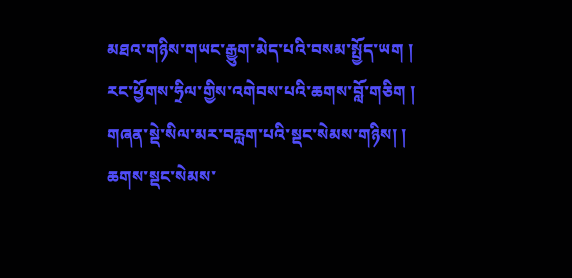མཐའ་གཉིས་གཡང་རྒྱུག་མེད་པའི་བསམ་སྤྱོད་ཡག །
རང་ཕྱོགས་ཧྲིལ་གྱིས་འགེབས་པའི་ཆགས་བློ་གཅིག །
གཞན་སྡེ་སིལ་མར་བརླག་པའི་སྡང་སེམས་གཉིས། །
ཆགས་སྡང་སེམས་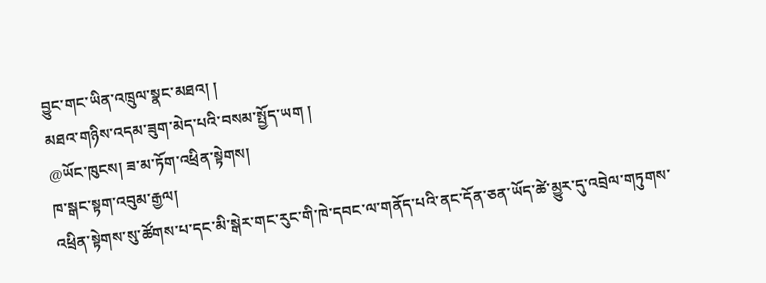བྱུང་གང་ཡིན་འཁྲུལ་སྣང་མཐའ། །
མཐའ་གཉིས་འདམ་ཟུག་མེད་པའི་བསམ་སྤྱོད་ཡག །
@ཡོང་ཁུངས། ཟ་མ་ཏོག་འཕྲིན་སྟེགས།
ཁ་སྒང་སྟག་འབུམ་རྒྱལ།
འཕྲིན་སྟེགས་སུ་ཚོགས་པ་དང་མི་སྒེར་གང་རུང་གི་ཁེ་དབང་ལ་གནོད་པའི་ནང་དོན་ཅན་ཡོད་ཚེ་མྱུར་དུ་འབྲེལ་གཏུགས་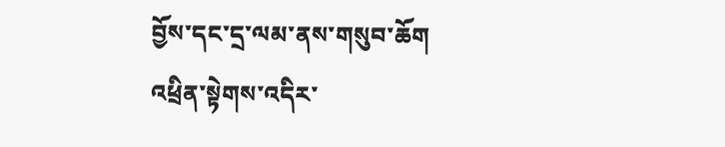བྱོས་དང་དྲ་ལམ་ནས་གསུབ་ཆོག
འཕྲིན་སྟེགས་འདིར་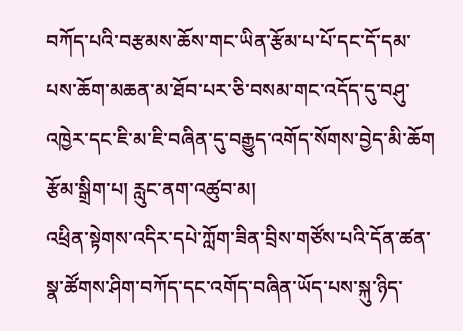བཀོད་པའི་བརྩམས་ཆོས་གང་ཡིན་རྩོམ་པ་པོ་དང་དོ་དམ་པས་ཆོག་མཆན་མ་ཐོབ་པར་ཅི་བསམ་གང་འདོད་དུ་བཤུ་འཁྱེར་དང་ཇི་མ་ཇི་བཞིན་དུ་བརྒྱུད་འགོད་སོགས་བྱེད་མི་ཆོག
རྩོམ་སྒྲིག་པ། རླུང་ནག་འཚུབ་མ།
འཕྲིན་སྟེགས་འདིར་དཔེ་ཀློག་ཟིན་བྲིས་གཙོས་པའི་དོན་ཚན་སྣ་ཚོགས་ཤིག་བཀོད་དང་འགོད་བཞིན་ཡོད་པས་སྐུ་ཉིད་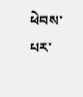ཕེབས་པར་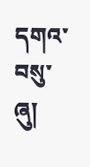དགའ་བསུ་ཞུ།